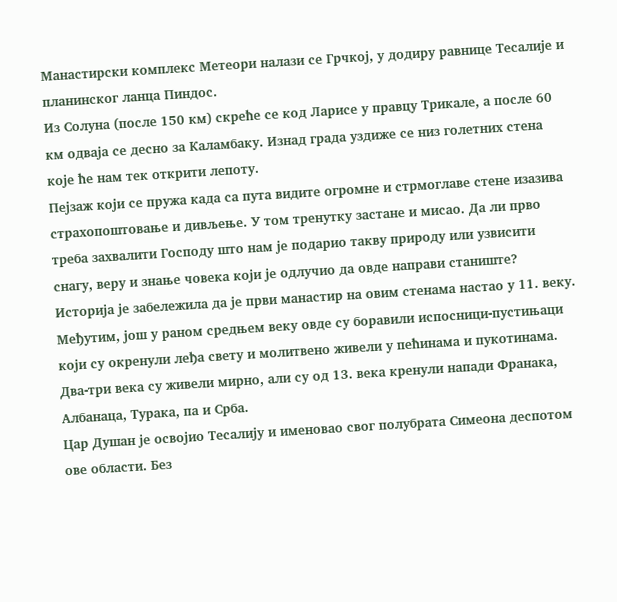Манастирски комплекс Метеори налази се Грчкој, у додиру равнице Тесалије и планинског ланца Пиндос.
Из Солуна (после 150 км) скреће се код Ларисе у правцу Трикале, а после 60 км одваја се десно за Каламбаку. Изнад града уздиже се низ голетних стена које ће нам тек открити лепоту.
Пејзаж који се пружа када са пута видите огромне и стрмоглаве стене изазива страхопоштовање и дивљење. У том тренутку застане и мисао. Да ли прво треба захвалити Господу што нам је подарио такву природу или узвисити снагу, веру и знање човека који је одлучио да овде направи станиште?
Историја је забележила да је први манастир на овим стенама настао у 11. веку. Међутим, још у раном средњем веку овде су боравили испосници-пустињаци који су окренули леђа свету и молитвено живели у пећинама и пукотинама.
Два-три века су живели мирно, али су од 13. века кренули напади Франака, Албанаца, Турака, па и Срба.
Цар Душан је освојио Тесалију и именовао свог полубрата Симеона деспотом ове области. Без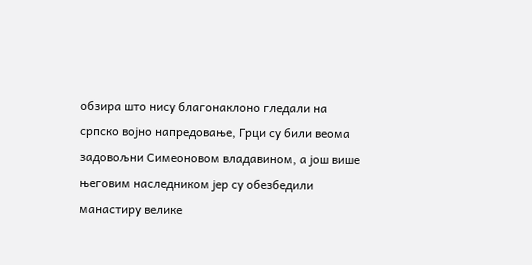обзира што нису благонаклоно гледали на српско војно напредовање, Грци су били веома задовољни Симеоновом владавином, а још више његовим наследником јер су обезбедили манастиру велике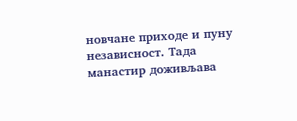новчане приходе и пуну независност. Тада манастир доживљава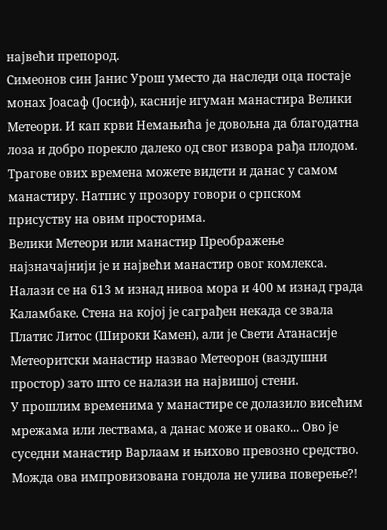највећи препород.
Симеонов син Јанис Урош уместо да наследи оца постаје монах Јоасаф (Јосиф), касније игуман манастира Велики Метеори. И кап крви Немањића је довољна да благодатна лоза и добро порекло далеко од свог извора рађа плодом. Трагове ових времена можете видети и данас у самом манастиру. Натпис у прозору говори о српском присуству на овим просторима.
Велики Метеори или манастир Преображење најзначајнији је и највећи манастир овог комлекса. Налази се на 613 м изнад нивоа мора и 400 м изнад града Каламбаке. Стена на којој је саграђен некада се звала Платис Литос (Широки Камен), али је Свети Атанасије Метеоритски манастир назвао Метеорон (ваздушни простор) зато што се налази на највишој стени.
У прошлим временима у манастире се долазило висећим мрежама или лествама, а данас може и овако... Ово је суседни манастир Варлаам и њихово превозно средство.
Можда ова импровизована гондола не улива поверење?!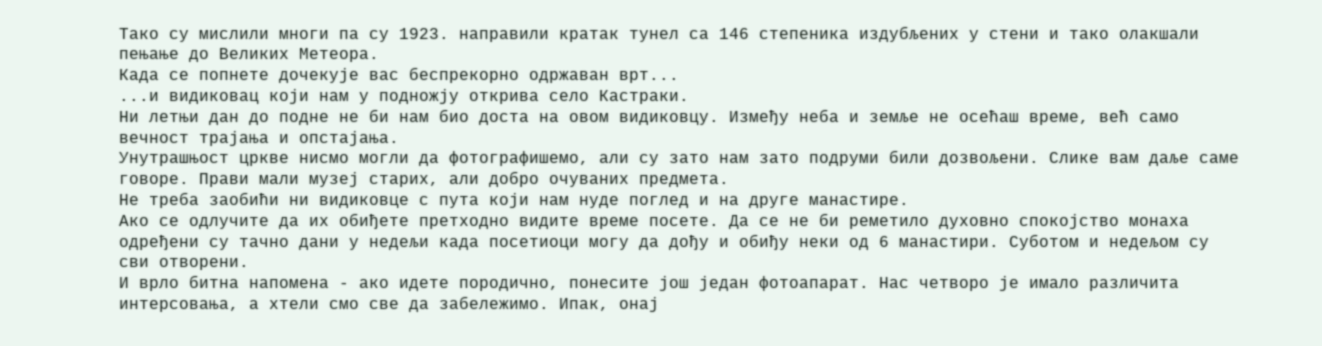Тако су мислили многи па су 1923. направили кратак тунел са 146 степеника издубљених у стени и тако олакшали пењање до Великих Метеора.
Када се попнете дочекује вас беспрекорно одржаван врт...
...и видиковац који нам у подножју открива село Кастраки.
Ни летњи дан до подне не би нам био доста на овом видиковцу. Између неба и земље не осећаш време, већ само вечност трајања и опстајања.
Унутрашњост цркве нисмо могли да фотографишемо, али су зато нам зато подруми били дозвољени. Слике вам даље саме говоре. Прави мали музеј старих, али добро очуваних предмета.
Не треба заобићи ни видиковце с пута који нам нуде поглед и на друге манастире.
Ако се одлучите да их обиђете претходно видите време посете. Да се не би реметило духовно спокојство монаха одређени су тачно дани у недељи када посетиоци могу да дођу и обиђу неки од 6 манастири. Суботом и недељом су сви отворени.
И врло битна напомена - ако идете породично, понесите још један фотоапарат. Нас четворо је имало различита интерсовања, а хтели смо све да забележимо. Ипак, онај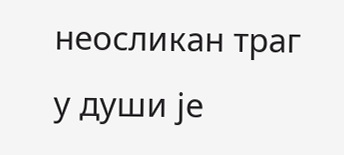неосликан траг у души је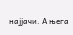најјачи. А њега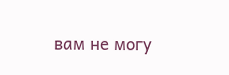вам не могу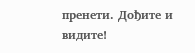пренети. Дођите и видите!